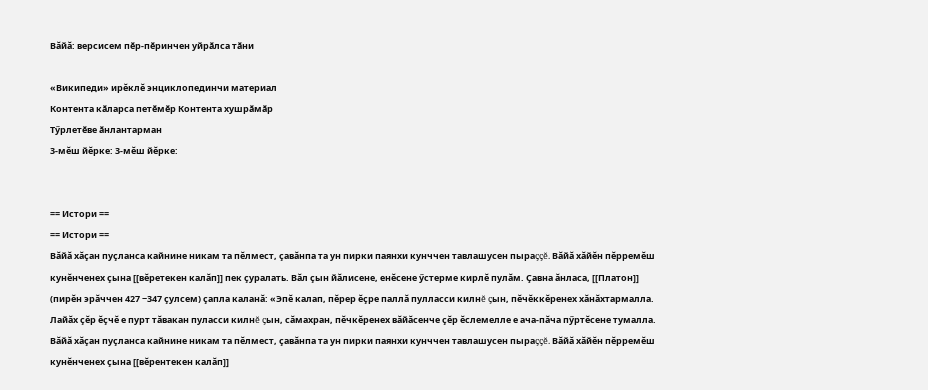Вăйă: версисем пӗр-пӗринчен уйрӑлса тӑни

«Википеди» ирĕклĕ энциклопединчи материал
Контента кӑларса петӗмӗр Контента хушрӑмӑр
Тӳрлетӗве ӑнлантарман
3-мĕш йĕрке: 3-мĕш йĕрке:


== Истори ==
== Истори ==
Вăйă хăçан пуçланса кайнине никам та пĕлмест, çавăнпа та ун пирки паянхи кунччен тавлашусен пыраççĕ. Вăйă хăйĕн пĕрремĕш кунĕнченех çына [[вĕретекен калăп]] пек çуралать. Вăл çын йăлисене, енĕсене ӳстерме кирлĕ пулăм. Çавна ăнласа, [[Платон]] (пирĕн эрăччен 427 −347 çулсем) çапла каланă: «Эпĕ калап, пĕрер ĕçре паллă пулласси килнĕ çын, пĕчĕккĕренех хăнăхтармалла. Лайăх çĕр ĕçчĕ е пурт тăвакан пуласси килнĕ çын, сăмахран, пĕчкĕренех вăйăсенче çĕр ĕслемелле е ача-пăча пӳртĕсене тумалла.
Вăйă хăçан пуçланса кайнине никам та пĕлмест, çавăнпа та ун пирки паянхи кунччен тавлашусен пыраççĕ. Вăйă хăйĕн пĕрремĕш кунĕнченех çына [[вĕрентекен калăп]]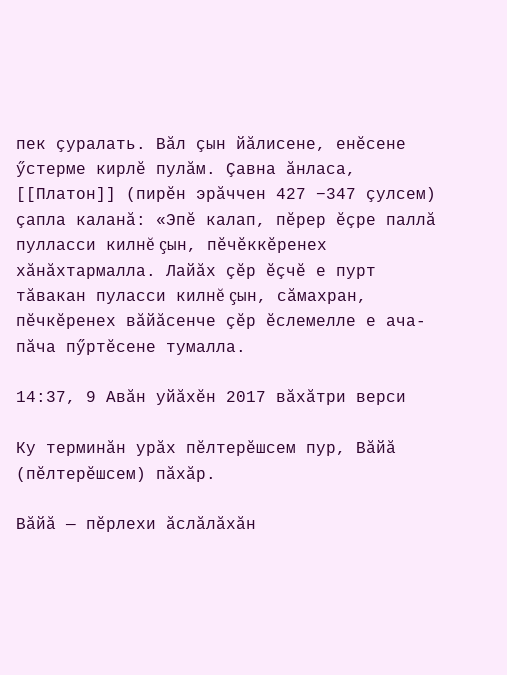пек çуралать. Вăл çын йăлисене, енĕсене ӳстерме кирлĕ пулăм. Çавна ăнласа, [[Платон]] (пирĕн эрăччен 427 −347 çулсем) çапла каланă: «Эпĕ калап, пĕрер ĕçре паллă пулласси килнĕ çын, пĕчĕккĕренех хăнăхтармалла. Лайăх çĕр ĕçчĕ е пурт тăвакан пуласси килнĕ çын, сăмахран, пĕчкĕренех вăйăсенче çĕр ĕслемелле е ача-пăча пӳртĕсене тумалла.

14:37, 9 Авӑн уйӑхӗн 2017 вӑхӑтри верси

Ку терминăн урăх пĕлтерĕшсем пур, Вăйă (пĕлтерĕшсем) пăхăр.

Вăйă — пĕрлехи ăслăлăхăн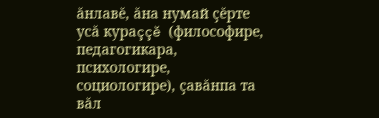ăнлавĕ, ăна нумай çĕрте усă кураççĕ (философире, педагогикара, психологире, социологире), çавăнпа та вăл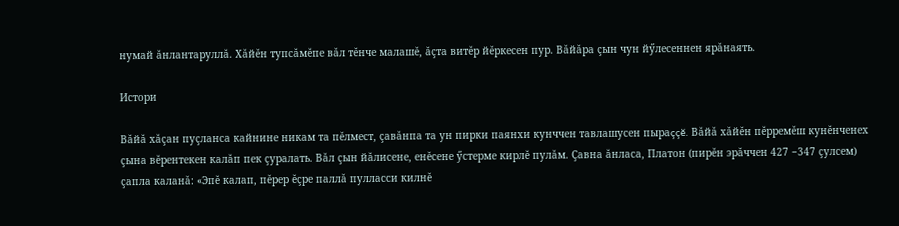нумай ăнлантаруллă. Хăйĕн тупсăмĕпе вăл тĕнче малашĕ, ăçта витĕр йĕркесен пур. Вăйăра çын чун йӳлесеннен ярăнаять.

Истори

Вăйă хăçан пуçланса кайнине никам та пĕлмест, çавăнпа та ун пирки паянхи кунччен тавлашусен пыраççĕ. Вăйă хăйĕн пĕрремĕш кунĕнченех çына вĕрентекен калăп пек çуралать. Вăл çын йăлисене, енĕсене ӳстерме кирлĕ пулăм. Çавна ăнласа, Платон (пирĕн эрăччен 427 −347 çулсем) çапла каланă: «Эпĕ калап, пĕрер ĕçре паллă пулласси килнĕ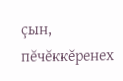çын, пĕчĕккĕренех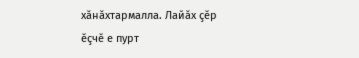хăнăхтармалла. Лайăх çĕр ĕçчĕ е пурт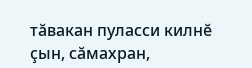тăвакан пуласси килнĕ çын, сăмахран,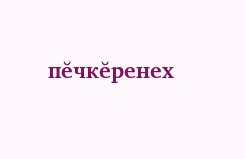пĕчкĕренех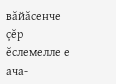вăйăсенче çĕр ĕслемелле е ача-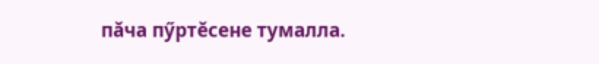пăча пӳртĕсене тумалла.